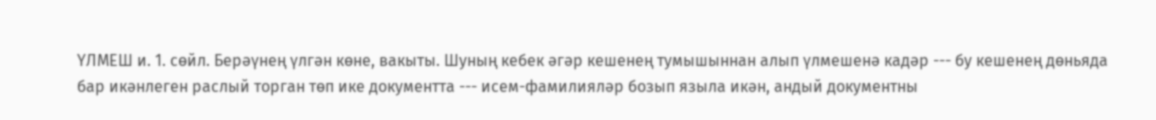ҮЛМЕШ и. 1. сөйл. Берәүнең үлгән көне, вакыты. Шуның кебек әгәр кешенең тумышыннан алып үлмешенә кадәр --- бу кешенең дөньяда бар икәнлеген раслый торган төп ике документта --- исем-фамилияләр бозып языла икән, андый документны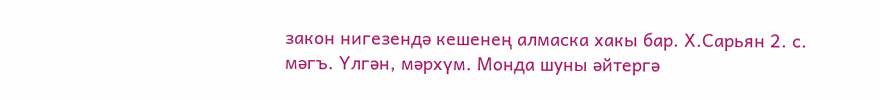закон нигезендә кешенең алмаска хакы бар. Х.Сарьян 2. с. мәгъ. Үлгән, мәрхүм. Монда шуны әйтергә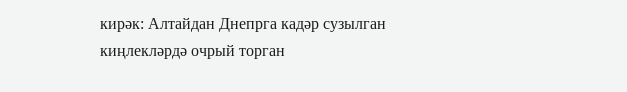кирәк: Алтайдан Днепрга кадәр сузылган киңлекләрдә очрый торган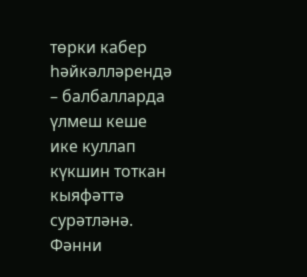төрки кабер һәйкәлләрендә – балбалларда үлмеш кеше ике куллап күкшин тоткан кыяфәттә сурәтләнә. Фәнни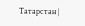Татарстан |